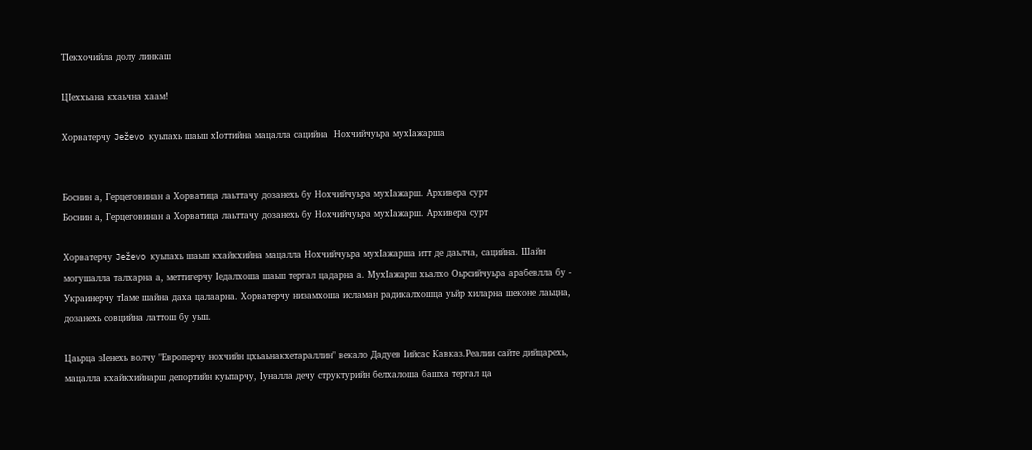ТIекхочийла долу линкаш

ЦIеххьана кхаьчна хаам!

Хорватерчу Ježevo куьпахь шаьш хIоттийна мацалла сацийна  Нохчийчуьра мухIажарша


Боснин а, Герцеговинан а Хорватица лаьттачу дозанехь бу Нохчийчуьра мухIажарш. Архивера сурт
Боснин а, Герцеговинан а Хорватица лаьттачу дозанехь бу Нохчийчуьра мухIажарш. Архивера сурт

Хорватерчу Ježevo куьпахь шаьш кхайкхийна мацалла Нохчийчуьра мухIажарша итт де даьлча, сацийна. Шайн могушалла талхарна а, меттигерчу Iедалхоша шаьш тергал цадарна а. МухIажарш хьалхо Оьрсийчуьра арабевлла бу - Украинерчу тIаме шайна даха цалаарна. Хорватерчу низамхоша исламан радикалхошца уьйр хиларна шеконе лаьцна, дозанехь совцийна латтош бу уьш.

Цаьрца зIенехь волчу "Европерчу нохчийн цхьаьнакхетараллин" векало Дадуев Iийсас Кавказ.Реалии сайте дийцарехь, мацалла кхайкхийнарш депортийн куьпарчу, Iуналла дечу структурийн белхалоша башха тергал ца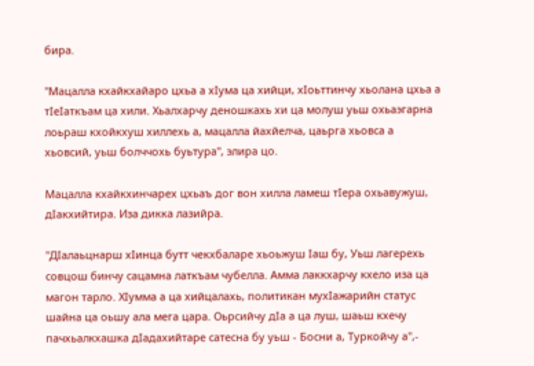бира.

"Мацалла кхайкхайаро цхьа а хIума ца хийци, хIоьттинчу хьолана цхьа а тIеIаткъам ца хили. Хьалхарчу деношкахь хи ца молуш уьш охьаэгарна лоьраш кхойкхуш хиллехь а, мацалла йахйелча, цаьрга хьовса а хьовсий, уьш болччохь буьтура", элира цо.

Мацалла кхайкхинчарех цхьаъ дог вон хилла ламеш тIера охьавужуш, дIакхийтира. Иза дикка лазийра.

"ДIалаьцнарш хIинца бутт чекхбаларе хьоьжуш Iаш бу, Уьш лагерехь совцош бинчу сацамна латкъам чубелла. Амма лаккхарчу кхело иза ца магон тарло. ХIумма а ца хийцалахь, политикан мухIажарийн статус шайна ца оьшу ала мега цара. Оьрсийчу дIа а ца луш, шаьш кхечу пачхьалкхашка дIадахийтаре сатесна бу уьш - Босни а, Туркойчу а",-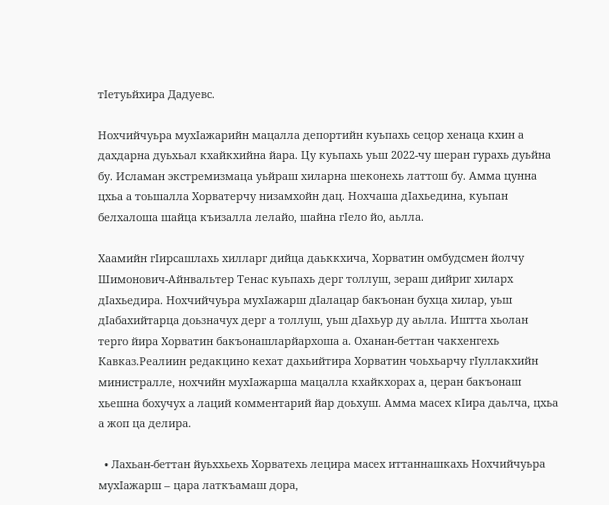тIетуьйхира Дадуевс.

Нохчийчуьра мухIажарийн мацалла депортийн куьпахь сецор хенаца кхин а дахдарна дуьхьал кхайкхийна йара. Цу куьпахь уьш 2022-чу шеран гурахь дуьйна бу. Исламан экстремизмаца уьйраш хиларна шеконехь латтош бу. Амма цунна цхьа а тоьшалла Хорватерчу низамхойн дац. Нохчаша дIахьедина, куьпан белхалоша шайца къизалла лелайо, шайна гIело йо, аьлла.

Хаамийн гIирсашлахь хилларг дийца даьккхича, Хорватин омбудсмен йолчу Шимонович-Айнвальтер Тенас куьпахь дерг толлуш, зераш дийриг хиларх дIахьедира. Нохчийчуьра мухIажарш дIалацар бакъонан бухца хилар, уьш дIабахийтарца доьзначух дерг а толлуш, уьш дIахьур ду аьлла. Иштта хьолан терго йира Хорватин бакъонашларйархоша а. Оханан-беттан чакхенгехь Кавказ.Реалиин редакцино кехат дахьийтира Хорватин чоьхьарчу гIуллакхийн министралле, нохчийн мухIажарша мацалла кхайкхорах а, церан бакъонаш хьешна бохучух а лаций комментарий йар доьхуш. Амма масех кIира даьлча, цхьа а жоп ца делира.

  • Лахьан-беттан йуьххьехь Хорватехь лецира масех иттаннашкахь Нохчийчуьра мухIажарш – цара латкъамаш дора,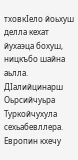тховкIело йоьхуш делла кехат йухаэца бохуш, ницкъбо шайна аьлла. ДIалийцинарш Оьрсийчуьра Туркойчухула сехьабевллера. Европин кхечу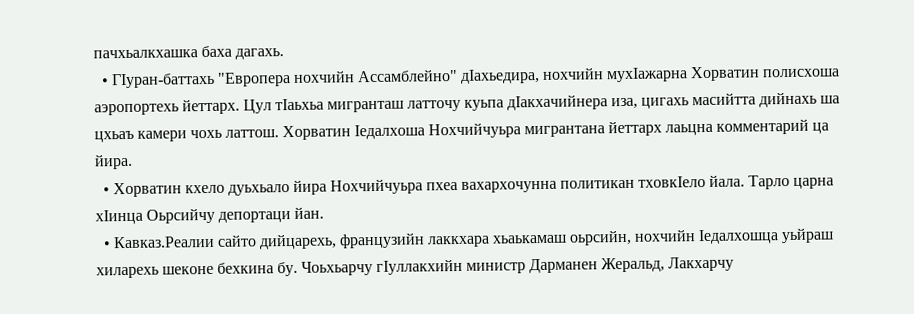пачхьалкхашка баха дагахь.
  • ГIуран-баттахь "Европера нохчийн Ассамблейно" дIахьедира, нохчийн мухIажарна Хорватин полисхоша аэропортехь йеттарх. Цул тIаьхьа мигранташ латточу куьпа дIакхачийнера иза, цигахь масийтта дийнахь ша цхьаъ камери чохь латтош. Хорватин Iедалхоша Нохчийчуьра мигрантана йеттарх лаьцна комментарий ца йира.
  • Хорватин кхело дуьхьало йира Нохчийчуьра пхеа вахархочунна политикан тховкIело йала. Тарло царна хIинца Оьрсийчу депортаци йан.
  • Кавказ.Реалии сайто дийцарехь, французийн лаккхара хьаькамаш оьрсийн, нохчийн Iедалхошца уьйраш хиларехь шеконе бехкина бу. Чоьхьарчу гIуллакхийн министр Дарманен Жеральд, Лакхарчу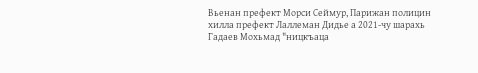Вьенан префект Морси Сеймур, Парижан полицин хилла префект Лаллеман Дидье а 2021-чу шарахь Гадаев Мохьмад "ницкъаца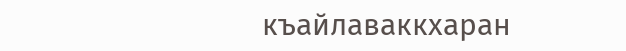къайлаваккхаран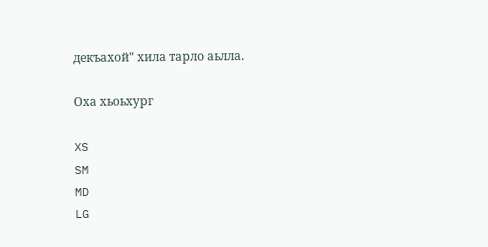декъахой" хила тарло аьлла.

Оха хьоьхург

XS
SM
MD
LG